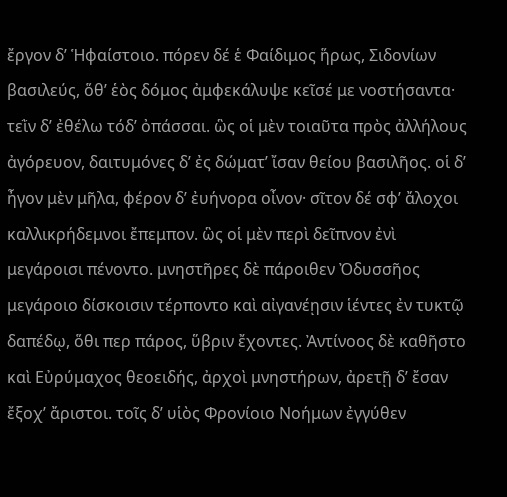ἔργον δʼ Ἡφαίστοιο. πόρεν δέ ἑ Φαίδιμος ἥρως, Σιδονίων βασιλεύς, ὅθʼ ἑὸς δόμος ἀμφεκάλυψε κεῖσέ με νοστήσαντα· τεῒν δʼ ἐθέλω τόδʼ ὀπάσσαι. ὣς οἱ μὲν τοιαῦτα πρὸς ἀλλήλους ἀγόρευον, δαιτυμόνες δʼ ἐς δώματʼ ἴσαν θείου βασιλῆος. οἱ δʼ ἦγον μὲν μῆλα, φέρον δʼ ἐυήνορα οἶνον· σῖτον δέ σφʼ ἄλοχοι καλλικρήδεμνοι ἔπεμπον. ὣς οἱ μὲν περὶ δεῖπνον ἐνὶ μεγάροισι πένοντο. μνηστῆρες δὲ πάροιθεν Ὀδυσσῆος μεγάροιο δίσκοισιν τέρποντο καὶ αἰγανέῃσιν ἱέντες ἐν τυκτῷ δαπέδῳ, ὅθι περ πάρος, ὕβριν ἔχοντες. Ἀντίνοος δὲ καθῆστο καὶ Εὐρύμαχος θεοειδής, ἀρχοὶ μνηστήρων, ἀρετῇ δʼ ἔσαν ἔξοχʼ ἄριστοι. τοῖς δʼ υἱὸς Φρονίοιο Νοήμων ἐγγύθεν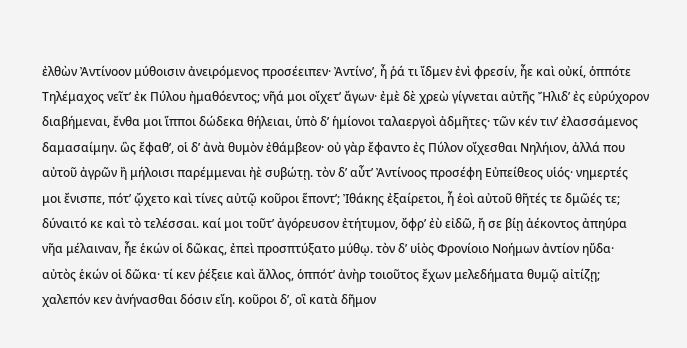ἐλθὼν Ἀντίνοον μύθοισιν ἀνειρόμενος προσέειπεν· Ἀντίνοʼ, ἦ ῥά τι ἴδμεν ἐνὶ φρεσίν, ἦε καὶ οὐκί, ὁππότε Τηλέμαχος νεῖτʼ ἐκ Πύλου ἠμαθόεντος; νῆά μοι οἴχετʼ ἄγων· ἐμὲ δὲ χρεὼ γίγνεται αὐτῆς Ἤλιδʼ ἐς εὐρύχορον διαβήμεναι, ἔνθα μοι ἵπποι δώδεκα θήλειαι, ὑπὸ δʼ ἡμίονοι ταλαεργοὶ ἀδμῆτες· τῶν κέν τινʼ ἐλασσάμενος δαμασαίμην. ὣς ἔφαθʼ, οἱ δʼ ἀνὰ θυμὸν ἐθάμβεον· οὐ γὰρ ἔφαντο ἐς Πύλον οἴχεσθαι Νηλήιον, ἀλλά που αὐτοῦ ἀγρῶν ἢ μήλοισι παρέμμεναι ἠὲ συβώτῃ. τὸν δʼ αὖτʼ Ἀντίνοος προσέφη Εὐπείθεος υἱός· νημερτές μοι ἔνισπε, πότʼ ᾤχετο καὶ τίνες αὐτῷ κοῦροι ἕποντʼ; Ἰθάκης ἐξαίρετοι, ἦ ἑοὶ αὐτοῦ θῆτές τε δμῶές τε; δύναιτό κε καὶ τὸ τελέσσαι. καί μοι τοῦτʼ ἀγόρευσον ἐτήτυμον, ὄφρʼ ἐὺ εἰδῶ, ἤ σε βίῃ ἀέκοντος ἀπηύρα νῆα μέλαιναν, ἦε ἑκών οἱ δῶκας, ἐπεὶ προσπτύξατο μύθῳ. τὸν δʼ υἱὸς Φρονίοιο Νοήμων ἀντίον ηὔδα· αὐτὸς ἑκών οἱ δῶκα· τί κεν ῥέξειε καὶ ἄλλος, ὁππότʼ ἀνὴρ τοιοῦτος ἔχων μελεδήματα θυμῷ αἰτίζῃ; χαλεπόν κεν ἀνήνασθαι δόσιν εἴη. κοῦροι δʼ, οἳ κατὰ δῆμον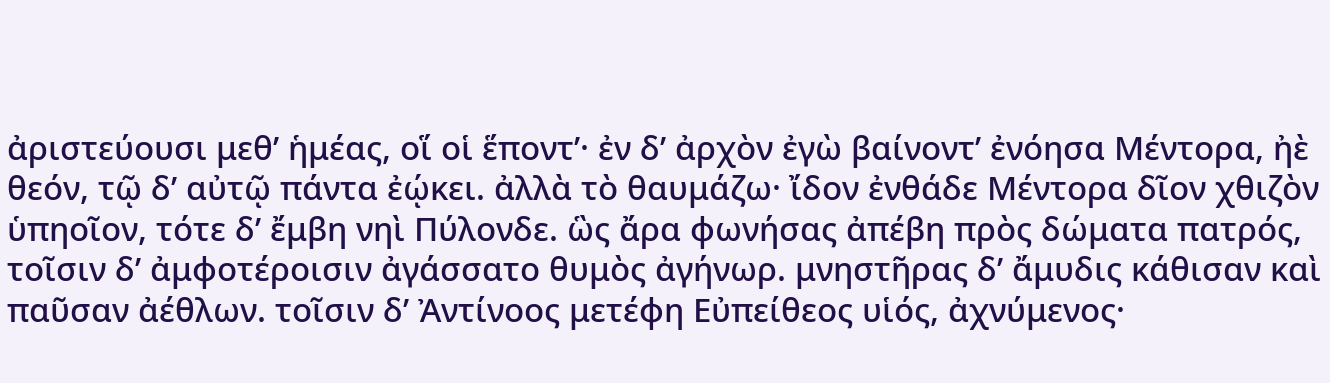ἀριστεύουσι μεθʼ ἡμέας, οἵ οἱ ἕποντʼ· ἐν δʼ ἀρχὸν ἐγὼ βαίνοντʼ ἐνόησα Μέντορα, ἠὲ θεόν, τῷ δʼ αὐτῷ πάντα ἐῴκει. ἀλλὰ τὸ θαυμάζω· ἴδον ἐνθάδε Μέντορα δῖον χθιζὸν ὑπηοῖον, τότε δʼ ἔμβη νηὶ Πύλονδε. ὣς ἄρα φωνήσας ἀπέβη πρὸς δώματα πατρός, τοῖσιν δʼ ἀμφοτέροισιν ἀγάσσατο θυμὸς ἀγήνωρ. μνηστῆρας δʼ ἄμυδις κάθισαν καὶ παῦσαν ἀέθλων. τοῖσιν δʼ Ἀντίνοος μετέφη Εὐπείθεος υἱός, ἀχνύμενος·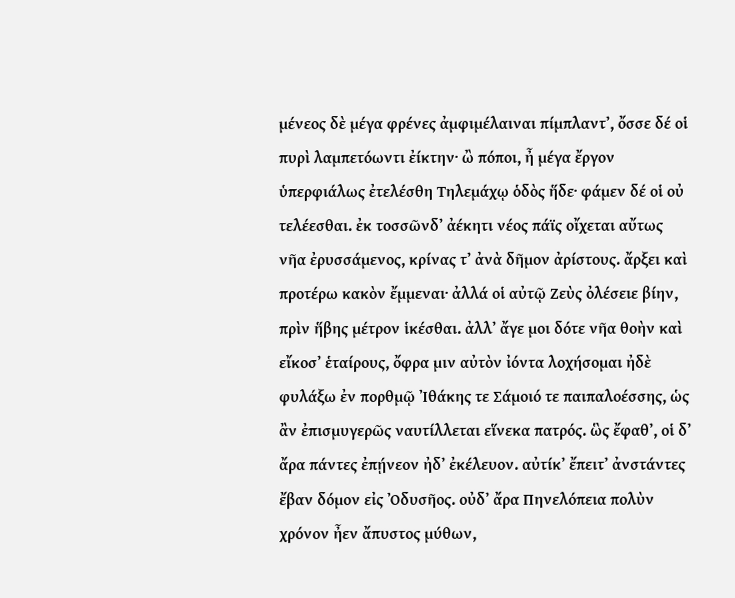μένεος δὲ μέγα φρένες ἀμφιμέλαιναι πίμπλαντʼ, ὄσσε δέ οἱ πυρὶ λαμπετόωντι ἐίκτην· ὢ πόποι, ἦ μέγα ἔργον ὑπερφιάλως ἐτελέσθη Τηλεμάχῳ ὁδὸς ἥδε· φάμεν δέ οἱ οὐ τελέεσθαι. ἐκ τοσσῶνδʼ ἀέκητι νέος πάϊς οἴχεται αὔτως νῆα ἐρυσσάμενος, κρίνας τʼ ἀνὰ δῆμον ἀρίστους. ἄρξει καὶ προτέρω κακὸν ἔμμεναι· ἀλλά οἱ αὐτῷ Ζεὺς ὀλέσειε βίην, πρὶν ἥβης μέτρον ἱκέσθαι. ἀλλʼ ἄγε μοι δότε νῆα θοὴν καὶ εἴκοσʼ ἑταίρους, ὄφρα μιν αὐτὸν ἰόντα λοχήσομαι ἠδὲ φυλάξω ἐν πορθμῷ Ἰθάκης τε Σάμοιό τε παιπαλοέσσης, ὡς ἂν ἐπισμυγερῶς ναυτίλλεται εἵνεκα πατρός. ὣς ἔφαθʼ, οἱ δʼ ἄρα πάντες ἐπῄνεον ἠδʼ ἐκέλευον. αὐτίκʼ ἔπειτʼ ἀνστάντες ἔβαν δόμον εἰς Ὀδυσῆος. οὐδʼ ἄρα Πηνελόπεια πολὺν χρόνον ἦεν ἄπυστος μύθων,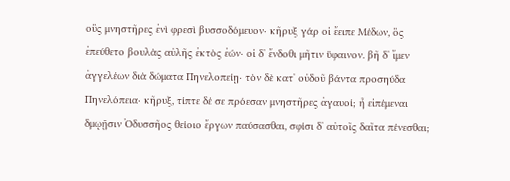οὓς μνηστῆρες ἐνὶ φρεσὶ βυσσοδόμευον· κῆρυξ γάρ οἱ ἔειπε Μέδων, ὃς ἐπεύθετο βουλὰς αὐλῆς ἐκτὸς ἐών· οἱ δʼ ἔνδοθι μῆτιν ὕφαινον. βῆ δʼ ἴμεν ἀγγελέων διὰ δώματα Πηνελοπείῃ· τὸν δὲ κατʼ οὐδοῦ βάντα προσηύδα Πηνελόπεια· κῆρυξ, τίπτε δέ σε πρόεσαν μνηστῆρες ἀγαυοί; ἦ εἰπέμεναι δμῳῇσιν Ὀδυσσῆος θείοιο ἔργων παύσασθαι, σφίσι δʼ αὐτοῖς δαῖτα πένεσθαι;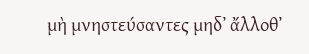μὴ μνηστεύσαντες μηδʼ ἄλλοθʼ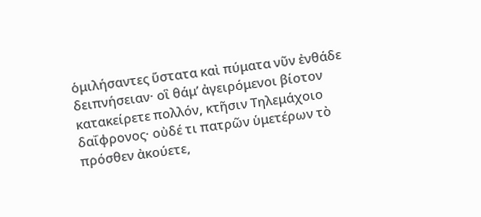ὁμιλήσαντες ὕστατα καὶ πύματα νῦν ἐνθάδε δειπνήσειαν· οἳ θάμʼ ἀγειρόμενοι βίοτον κατακείρετε πολλόν, κτῆσιν Τηλεμάχοιο δαΐφρονος· οὐδέ τι πατρῶν ὑμετέρων τὸ πρόσθεν ἀκούετε,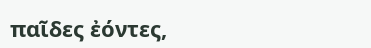παῖδες ἐόντες,